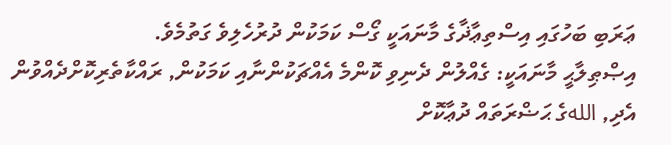ޢަރަބި ބަހުގައި އިސްތިޢާޛާގެ މާނައަކީ ގޯސް ކަމަކުން ދުރުހެލިވެ ގަތުމެވެ.
އިޞްޠިލާޙީ މާނައަކީ: ގެއްލުން ދެނިވި ކޮންމެ އެއްޗަކުންނާއި ކަމަކުން, ރައްކާތެރިކޮށްދެއްވުން އެދި, اللهގެ ޙަޟްރަތައް ދުޢާކޮށް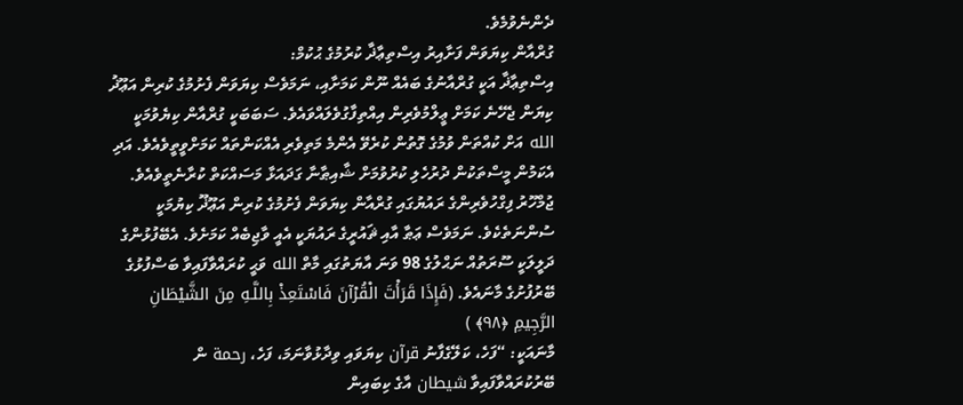ދެންނެވުމެވެ.
ގުރްއާން ކިޔަވަން ފަށާއިރު އިސްތިޢާޛާ ކުރުމުގެ ޙުކުމް:
އިސްތިޢާޛާ އަކީ ގުރްއާނުގެ ބައެއް ނޫން ކަމަށާއި، ނަމަވެސް ކިޔަވަން ފެށުމުގެ ކުރިން އަޢޫޛު ކިޔަން ޖެހޭނެ ކަމަށް ޢީލްމުވެރިން އިއްތިފާގުވެލައްވައެވެ. ސަބަބަކީ ގުރްއާން ކިޔެވުމަކީ الله އަށް ކުއްތަން ވުމުގެ ގޮތުން ކުރެވޭ އެންމެ މަތިވެރި އެއްކަންތައް ކަމަށްވީތީވެއެވެ. އަދި އެކަމުން މީސްތަކުން ދުރުހެލި ކުރުވުމަށް ޝާއިޠާނާ ގަދައަޅާ މަސައްކަތް ކުރާނެތީވެއެވެ.
ޖުމްހޫރު ފިގްހުވެރިންގެ ރައުޔުގައި ގުރްއާން ކިޔަވަން ފެށުމުގެ ކުރިން އަޢޫޛޫ ކިޔުމަކީ ސުންނަތެކެވެ. ނަމަވެސް ޢަޠާ އާއި ޘައުރީގެ ރައުޔަކީ އެއީ ވާޖިބެއް ކަމަށެވެ. އެބޭފުޅުންގެ ދަލީލަކީ ސޫރަތުއް ނަޙްލުގެ 98 ވަނަ އާޔަތުގައި މާތް الله ވަޙީ ކުރައްވާފައިވާ ބަސްފުޅުގެ ބޭރުފުށުގެ މާނައެވެ. (فَإِذَا قَرَ‌أْتَ الْقُرْ‌آنَ فَاسْتَعِذْ بِاللَّـهِ مِنَ الشَّيْطَانِ الرَّ‌جِيمِ ﴿٩٨﴾ )
މާނައަކީ: “ފަހެ، ކަލޭގެފާނު قرآن ކިޔަވައި ވިދާޅުވާނަމަ، ފަހެ، رحمة ން ބޭރުކުރައްވާފައިވާ شيطان އާގެ ކިބައިން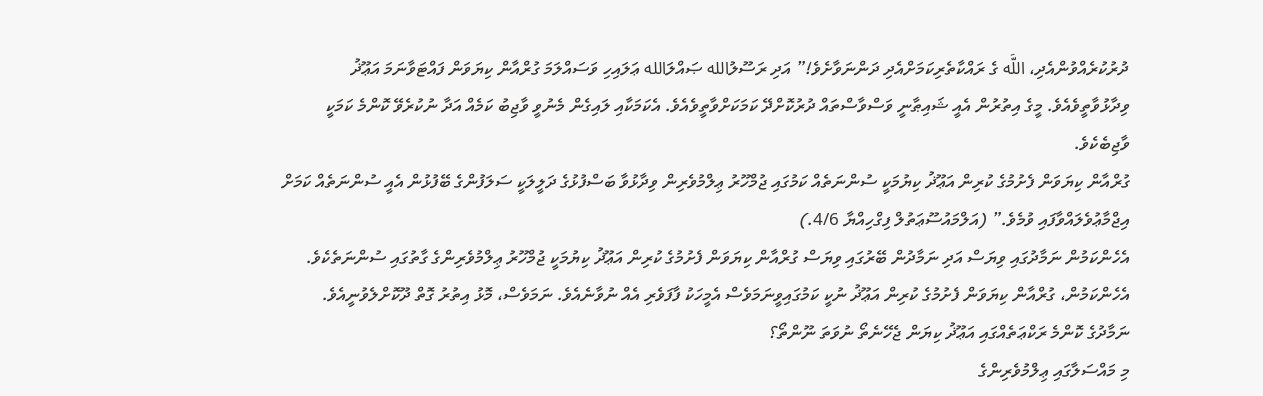ދުރުކުރެއްވުންއެދި، اللَّه ގެ ރައްކާތެރިކަމަށްއެދި ދަންނަވާށެވެ!” އަދި ރަސޫލުالله ޞައްލަالله ޢަލައިހި ވަސައްލަމަ ގުރްއާން ކިޔަވަން ފައްޓަވާނަމަ އަޢޫޛު ވިދާޅުވާތީވެއެވެ. މީގެ އިތުރުން އެއީ ޝައިޠާނީ ވަސްވާސްތައް ދުރުކޮށްދޭ ކަމަކަށްވާތީވެއެވެ. އެކަމަކާއި ލައިގެން މެނުވީ ވާޖިބު ކަމެއް އަދާ ނުކުރެވޭ ކޮންމެ ކަމަކީ ވާޖިބެކެވެ.
ގުރްއާން ކިޔަވަން ފެށުމުގެ ކުރިން އަޢޫޛު ކިޔުމަކީ ސުންނަތެއް ކަމުގައި ޖުމްހޫރު ޢިލްމުވެރިން ވިދާޅުވާ ބަސްފުޅުގެ ދަލީލަކީ ސަލަފުންގެ ބޭފުޅުން އެއީ ސުންނަތެއް ކަމަށް އިޖްމާޢުވެލައްވާފައި ވުމެވެ.” (އަލްމައުސޫޢަތުލް ފިގްހިއްޔާ 4/6.)
އެހެންކަމުން ނަމާދުގައި ވިޔަސް އަދި ނަމާދުން ބޭރުގައި ވިޔަސް ގުރްއާން ކިޔަވަން ފެށުމުގެ ކުރިން އަޢޫޛު ކިޔުމަކީ ޖުމްހޫރު ޢިލްމުވެރިންގެ ގާތުގައި ސުންނަތެކެވެ. އެހެންކަމުން، ގުރްއާން ކިޔަވަން ފެށުމުގެ ކުރިން އަޢޫޛު ނުކީ ކަމުގައިވީނަމަވެސް އެމީހަކު ފާފަވެރި އެއް ނުވާނެއެވެ. ނަމަވެސް، މޮޅު އިތުރު ގޮތް ދޫކޮށްލެވުނީއެވެ.
ނަމާދުގެ ކޮންމެ ރަކްޢަތެއްގައި އަޢޫޛު ކިޔަން ޖެހޭނެތޯ ނުވަތަ ނޫންތޯ؟
މި މައްސަލާގައި ޢިލްމުވެރިންގެ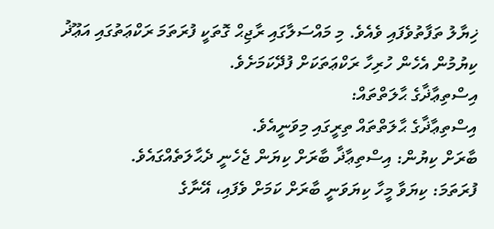ޚިޔާލު ތަފާތުވެފައި ވެއެވެ. މި މައްސަލާގައި ރާޖިޙް ގޮތަކީ ފުރަތަމަ ރަކްޢަތުގައި އަޢޫޛު ކިޔުމުން އެހެން ހުރިހާ ރަކްޢަތަކަށް ފުދޭކަމަށެވެ.
އިސްތިޢާޛާގެ ޙާލަތްތައް:
އިސްތިޢާޛާގެ ޙާލަތްތައް ތިރީގައި މިވަނީއެވެ.
ބާރަށް ކިޔުން: އިސްތިޢާޛާ ބާރަށް ކިޔަން ޖެހެނީ ދެޙާލަތެއްގައެވެ.
ފުރަތަމަ: ކިޔަވާ މީހާ ކިޔަވަނީ ބާރަށް ކަމަށް ވެފައި، އޭނާގެ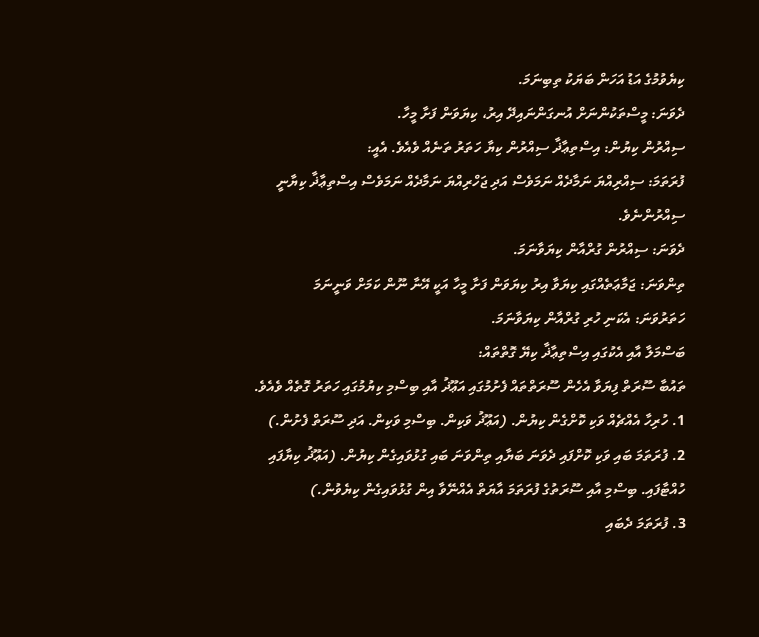ކިޔެވުމުގެ އަޑު އަހަން ބަޔަކު ތިބިނަމަ.
ދެވަނަ: މީސްތަކުންނަށް އުނގަންނައިދޭ އިރު، ކިޔަވަން ފަށާ މީހާ.
ސިއްރުން ކިޔުން: އިސްތިޢާޛާ ސިއްރުން ކިޔާ ހަތަރު ތަނެއް ވެއެވެ. އެއީ:
ފުރަތަމަ: ސިއްރިއްޔަ ނަމާދެއް ނަމަވެސް އަދި ޖަހްރިއްޔަ ނަމާދެއް ނަމަވެސް އިސްތިޢާޛާ ކިޔާނީ ސިއްރުންނެވެ.
ދެވަނަ: ސިއްރުން ގުރްއާން ކިޔަވާނަމަ.
ތިންވަނަ: ޖަމާޢަތެއްގައި ކިޔަވާ އިރު ކިޔަވަން ފަށާ މީހާ އަކީ އޭނާ ނޫން ކަމަށް ވަނީނަމަ
ހަތަރުވަނަ: އެކަނި ހުރި ގުރްއާން ކިޔަވާނަމަ.
ބަސްމަލާ އާއި އެކުގައި އިސްތިޢާޛާ ކިޔޭ ގޮތްތައް:
ތައުބާ ސޫރަތް ފިޔަވާ އެހެން ސޫރަތްތައް ފެށުމުގައި އަޢޫޛު އާއި ބިސްމި ކިޔުމުގައި ހަތަރު ގޮތެއް ވެއެވެ.
1. ހުރިހާ އެއްޗެއް ވަކި ކޮށްގެން ކިޔުން. (އަޢޫޛު ވަކިން. ބިސްމި ވަކިން. އަދި ސޫރަތް ފެށުން.)
2. ފުރަތަމަ ބައި ވަކި ކޮށްފައި ދެވަނަ ބަޔާއި ތިންވަނަ ބައި ގުޅުވައިގެން ކިޔުން. (އަޢޫޛު ކިޔާފައި ހުއްޓާފައި. ބިސްމި އާއި ސޫރަތުގެ ފުރަތަމަ އާޔަތް އެއްނޭވާ އިން ގުޅުވައިގެން ކިޔެވުން.)
3. ފުރަތަމަ ދެބައި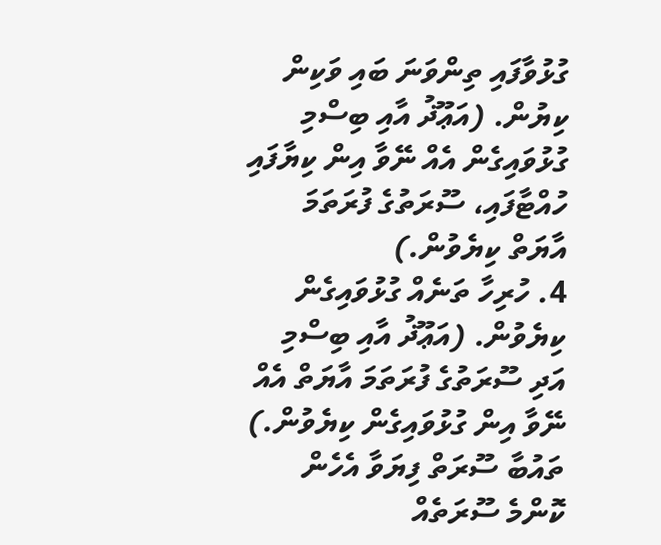ގުޅުވާފައި ތިންވަނަ ބައި ވަކިން ކިޔުން. (އަޢޫޛު އާއި ބިސްމި ގުޅުވައިގެން އެއް ނޭވާ އިން ކިޔާފައި ހުއްޓާފައި، ސޫރަތުގެ ފުރަތަމަ އާޔަތް ކިޔެވުން.)
4. ހުރިހާ ތަނެއް ގުޅުވައިގެން ކިޔެވުން. (އަޢޫޛު އާއި ބިސްމި އަދި ސޫރަތުގެ ފުރަތަމަ އާޔަތް އެއް ނޭވާ އިން ގުޅުވައިގެން ކިޔެވުން.)
ތައުބާ ސޫރަތް ފިޔަވާ އެހެން ކޮންމެ ސޫރަތެއް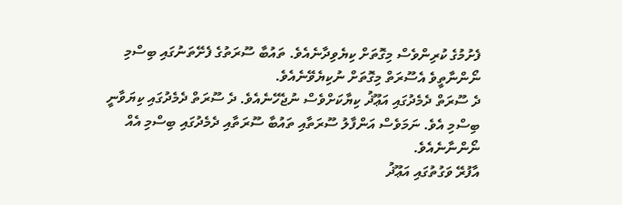ފެށުމުގެ ކުރިންވެސް މިގޮތަށް ކިޔެވިދާނެއެވެ. ތައުބާ ސޫރަތުގެ ފެށޭތަނުގައި ބިސްމި ނޯންނާތީވެ އެސޫރަތް މިގޮތަށް ނުކިޔެވޭނެއެވެ.
ދެ ސޫރަތް ދެމެދުގައި އަޢޫޛު ކިޔާކަށްވެސް ނުޖެހޭނެއެވެ. ދެ ސޫރަތް ދެމެދުގައި ކިޔަވާނީ ބިސްމި އެވެ. ނަމަވެސް އަންފާލު ސޫރަތާއި ތައުބާ ސޫރަތާއި ދެމެދުގައި ބިސްމި އެއް ނޯންނާނެއެވެ.
އާފުރޭ ވަގުތުގައި އަޢޫޛު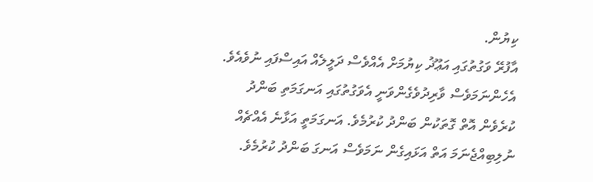ކިޔުން.
އާފުރޭ ވަގުތުގައި އަޢޫޛު ކިޔުމަށް އެއްވެސް ދަލީލެއް އައިސްފައި ނުވެއެވެ. އެހެންނަމަވެސް ވާރިދުވެގެންވަނީ އެވަގުތުގައި އަނގަމަތި ބަންދު ކުރެވެން އޮތް ގޮތަކުން ބަންދު ކުރުމެވެ. އަނގަމަތީ އަޅާނެ އެއްޗެއް ނުލިބިއްޖެނަމަ އަތް އަޅައިގެން ނަމަވެސް އަނގަ ބަންދު ކުރުމެވެ.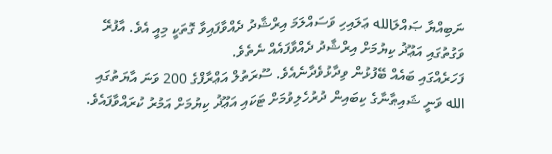ނަބިއްޔާ ޞައްލަالله ޢަލައިހި ވަސައްލަމަ އިރްޝާދު ދެއްވާފައިވާ ގޮތަކީ މިއީ އެވެ. އާފުރޭ ވަގުތުގައި އަޢޫޛު ކިޔުމަށް އިރްޝާދު ދެއްވާފައެއް ނެތެވެ.
ފަހަރެއްގައި ބައެއް ބޭފުޅުން ވިދާޅުވެދާނެއެވެ. ސޫރަތުލް އަޢްރާފްގެ 200 ވަނަ އާޔަތުގައި الله ވަނީ ޝައިޠާނާގެ ކިބައިން ދުރުހެލިވުމަށް ޓަކައި އަޢޫޛު ކިޔުމަށް އަމުރު ކުރައްވާފައެވެ.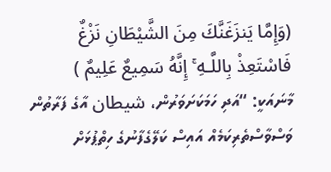(وَإِمَّا يَنزَغَنَّكَ مِنَ الشَّيْطَانِ نَزْغٌ فَاسْتَعِذْ بِاللَّـهِ ۚ إِنَّهُ سَمِيعٌ عَلِيمٌ )
މާނައަކީ: “އަދި ހަމަކަށަވަރުން، شيطان އާގެ ފަރާތުން ވަސްވާސްތެރިކަމެއް އައިސް ކަލޭގެފާނުގެ ހިތްޕުޅަށް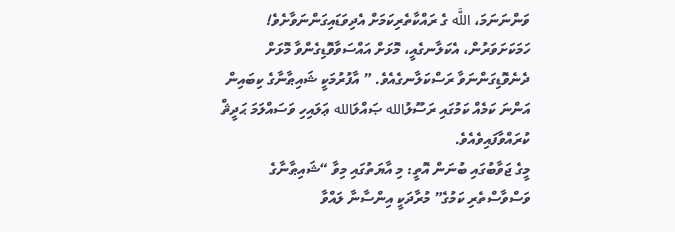ވަންނަނަމަ، اللَّه ގެ ރައްކާތެރިކަމަށް އެދިވަޑައިގަންނަވާށެވެ! ހަމަކަށަވަރުން، އެކަލާނގެއީ، މޮޅަށް އައްސަވާވޮޑިގެންވާ މޮޅަށް ދެނެވޮޑިގަންނަވާ ރަސްކަލާނގެއެވެ. ” އާފުރުމަކީ ޝައިޠާނާގެ ކިބައިން އަންނަ ކަމެއް ކަމުގައި ރަސޫލުالله ޞައްލަالله ޢަލައިހި ވަސައްލަމަ ޙަދީޘް ކުރައްވާފައިވެއެވެ.
މީގެ ޖަވާބުގައި ބުނަން އޮތީ: މި އާޔަތުގައި މިވާ “ޝައިޠާނާގެ ވަސްވާސްތެރި ކަމުގެ” މުރާދަކީ އިންސާނާ ލައްވާ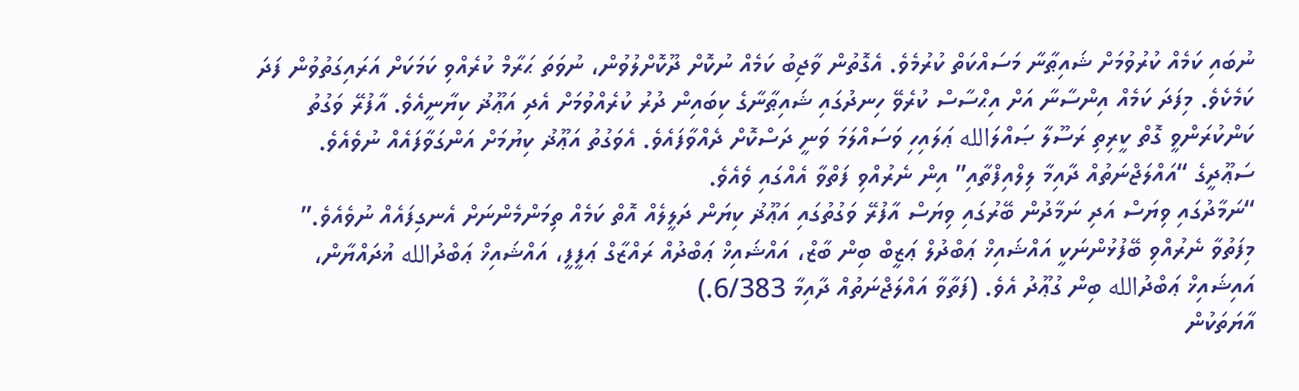ނުބައި ކަމެއް ކުރުވުމަށް ޝައިޠާނާ މަސައްކަތް ކުރުމެވެ. އެގޮތުން ވާޖިބު ކަމެއް ނުކޮށް ދޫކޮށްލުވުން، ނުވަތަ ޙަރާމް ކުރެއްވި ކަމަކަށް އަރައިގަތުވުން ފަދަ ކަމެކެވެ. މިފަދަ ކަމެއް އިންސާނާ އަށް އިޙްސާސް ކުރެވޭ ހިނދުގައި ޝައިޠާނާގެ ކިބައިން ދުރު ކުރެއްވުމަށް އެދި އަޢޫޛު ކިޔާނީއެވެ. އާފުރޭ ވަގުތު ކަންކުރަންވީ ގޮތް ކީރިތި ރަސޫލާ ޞައްލަالله ޢަލައިހި ވަސައްލަމަ ވަނީ ދަސްކޮށް ދެއްވާފައެވެ. އެވަގުތު އަޢޫޛު ކިޔުމަށް އަންގަވާފައެއް ނުވެއެވެ.
ސަޢޫދީގެ “އައްލަޖްނަތުއް ދާއިމާ ލިލްއިފްތާއި” އިން ނެރުއްވި ފަތްވާ އެއްގައި ވެއެވެ.
“ނަމާދުގައި ވިޔަސް އަދި ނަމާދުން ބޭރުގައި ވިޔަސް އާފުރޭ ވަގުތުގައި އަޢޫޛު ކިޔަން ދަލީލެއް އޮތް ކަމެއް ތިމަންމެންނަށް އެނގިފައެއް ނުވެއެވެ.” މިފަތުވާ ނެރުއްވި ބޭފުޅުންނަކީ އައްޝައިޚް ޢަބްދުލް ޢަޒީބް ބިން ބާޒް، އައްޝައިޚް ޢަބްދުއް ރައްޒާގް ޢަފީފީ، އައްޝައިޚް ޢަބްދުالله ޣުދައްޔާން، އައިޝައިޚް ޢަބްދުالله ބިން ގުޢޫދު އެވެ. (ފަތާވާ އައްލަޖްނަތުއް ދާއިމާ 6/383.)
އާޔަތަކުން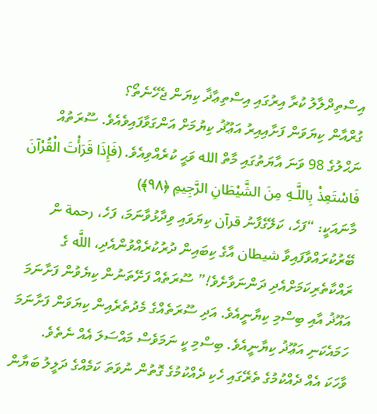އިސްތިދްލާލު ކުރާ އިރުގައި އިސްތިޢާޛާ ކިޔަން ޖެހޭނެތޯ؟
ގުރްއާން ކިޔަވަން ފަށާއިއިރު އަޢޫޛު ކިޔުމަށް އަންގަވާފައިވެއެވެ. ސޫރަތުއް ނަޙްލުގެ 98 ވަނަ އާޔަތުގައި މާތް الله ވަޙީ ކުރެއްވިއެވެ. (فَإِذَا قَرَ‌أْتَ الْقُرْ‌آنَ فَاسْتَعِذْ بِاللَّـهِ مِنَ الشَّيْطَانِ الرَّ‌جِيمِ ﴿٩٨﴾)
މާނައަކީ: “ފަހެ، ކަލޭގެފާނު قرآن ކިޔަވައި ވިދާޅުވާނަމަ، ފަހެ، رحمة ން ބޭރުކުރައްވާފައިވާ شيطان އާގެ ކިބައިން ދުރުކުރެއްވުންއެދި، اللَّه ގެ ރައްކާތެރިކަމަށްއެދި ދަންނަވާށެވެ!” ސޫރަތެއް ފަށޭތަނުން ކިޔެވުން ފަށާނަމަ އައޫޛު އާއި ބިސްމި ކިޔާނީއެވެ. އަދި ސޫރަތެއްގެ މެދުތެރެއިން ކިޔަވަން ފަށާނަމަ ހަމައެކަނި އަޢޫޛު ކިޔާނީއެވެ. ބިސްމި ކީ ނަމަވެސް މައްސަލަ އެއް ނެތެވެ.
ވާހަކަ އެއް ދެއްކުމުގެ ތެރޭގައި ހެކި ދެއްކުމުގެ ގޮތުން ނުވަތަ ކަމެއްގެ ދަލީލު ބަޔާން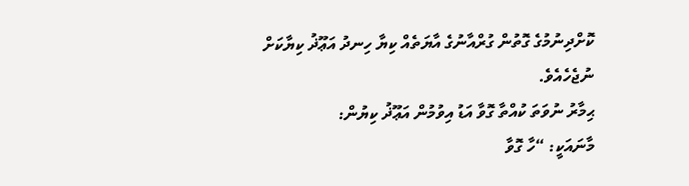ކޮށްދިނުމުގެ ގޮތުން ގުރްއާނުގެ އާޔަތެއް ކިޔާ ހިނދު އަޢޫޛު ކިޔާކަށް ނުޖެހެއެވެ.
ޙިމާރު ނުވަތަ ކުއްތާ ގޮވާ އަޑު އިވުމުން އަޢޫޛު ކިޔުން:
މާނައަކީ: “ހާ ގޮވާ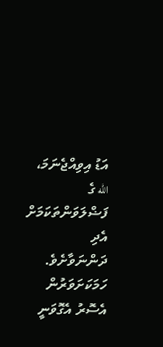އަޑު އިވިއްޖެނަމަ، الله ގެ ފަޟްލަވަންތަކަމަށް އެދި ދަންނަވާށެވެ. ހަމަކަށަވަރުން އެސޮރު އެގޮވަނީ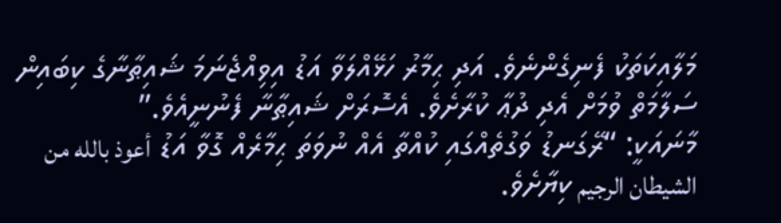މަލާއިކަތަކު ފެނިގެންނެވެ. އަދި ޙިމާރު ހަޅޭއްލަވާ އަޑު އިވިއްޖެނަމަ ޝައިޠާނާގެ ކިބައިން ސަލާމަތް ވުމަށް އެދި ދުޢާ ކުރާށެވެ. އެސޮރަށް ޝައިޠާނާ ފެނުނީއެވެ.”
މާނައަކީ: “ރޭގަނޑު ވަގުތެއްގައި ކުއްތާ އެއް ނުވަތަ ޙިމާރެއް ގޮވާ އަޑު أعوذ بالله من الشيطان الرجيم ކިޔާށެވެ.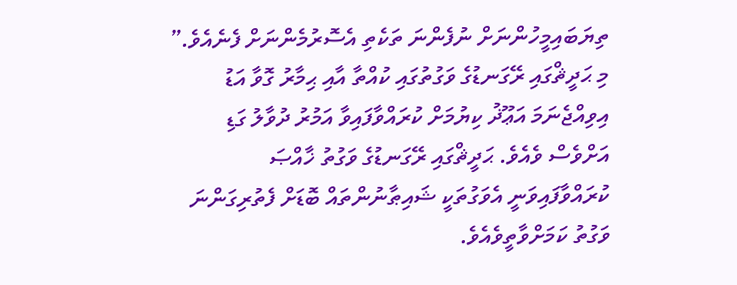ތިޔަބައިމީހުންނަށް ނުފެންނަ ތަކެތި އެސޮރުމެންނަށް ފެނެއެވެ.”
މި ޙަދީޘްގައި ރޭގަނޑުގެ ވަގުތުގައި ކުއްތާ އާއި ޙިމާރު ގޮވާ އަޑު އިވިއްޖެނަމަ އަޢޫޛު ކިޔުމަށް ކުރައްވާފައިވާ އަމުރު ދުވާލު ގަޑި އަށްވެސް ވެއެވެ. ޙަދީޘްގައި ރޭގަނޑުގެ ވަގުތު ޚާއްޞަ ކުރައްވާފައިވަނީ އެވަގުތަކީ ޝައިޠާނުންތައް ބޮޑަށް ފެތުރިގަންނަ ވަގުތު ކަމަށްވާތީވެއެވެ.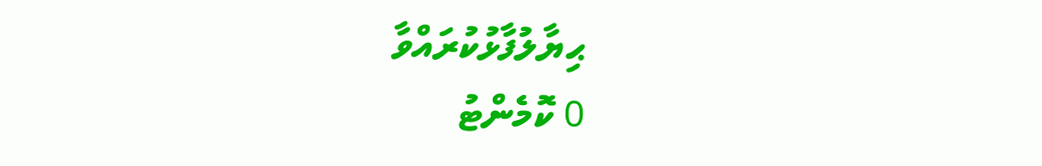ޙިޔާލުފާޅުކުރައްވާ
0 ކޮމެންޓު